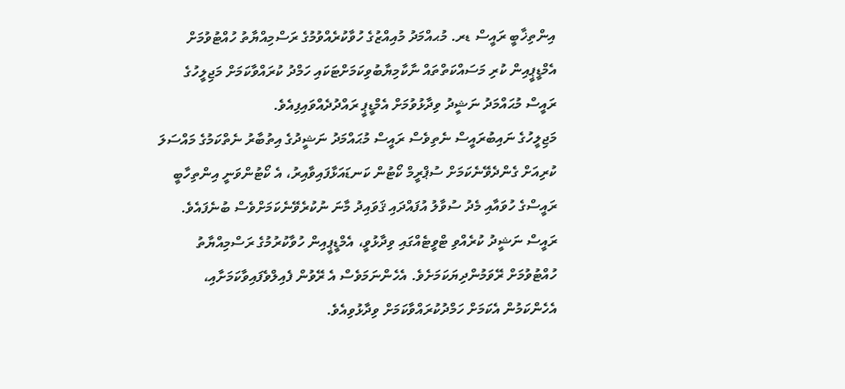އިންތިޚާބީ ރައީސް ޑރ. މުޙއްމަދު މުއިއްޒުގެ ހުވާކުރެއްވުމުގެ ރަސްމިއްޔާތު ހުއްޓުވުމަށް އެމްޑީޕީއިން ކުރި މަސައްކަތްތައް ނާކާމިޔާބުވިކަމަށްޓަކައި ހަމްދު ކުރައްވާކަމަށް މަޖިލީހުގެ ރައީސް މުޙައްމަދު ނަޝީދު ވިދާޅުވުމަށް އެމްޑީޕީ ރައްދުދެއްވައިފިއެވެ.
މަޖިލީހުގެ ނައިބުރައީސް ނެތިވެސް ރައީސް މުޙައްމަދު ނަޝީދުގެ އިތުބާރު ނެތްކަމުގެ މައްސަލަ ކުރިއަށް ގެންދެވޭނެކަމަށް ސުޕްރީމް ކޯޓުން ކަނޑައަޅާފައިވާއިރު، އެ ކޯޓުންވަނީ އިންތިހާބީ ރައީސްގެ ހުވައާއި މެދު ސުވާލު އުފައްދައި ޤަވައިދު މާނަ ނުކުރެވޭނެކަމަށްވެސް ބުނެފައެވެ. ރައީސް ނަޝީދު ކުރެއްވި ޓްވީޓެއްގައި ވިދާޅުވީ، އެމްޑީޕީއިން ހުވާކުރުމުގެ ރަސްމިއްޔާތު ހުއްޓުވުމަށް ރޭވަމުންދިޔަކަމަށެވެ. އެހެންނަމަވެސް އެ ރޭވުން ފެއިލްވެފައިވާކަމަށާއި، އެހެންކަމުން އެކަމަށް ހަމްދުކުރައްވާކަމަށް ވިދާޅުވިއެވެ.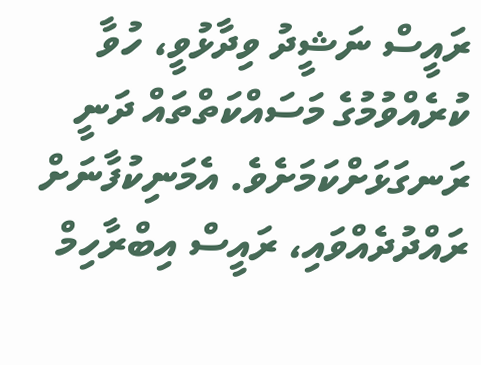ރައީސް ނަޝީދު ވިދާޅުވީ، ހުވާ ކުރެއްވުމުގެ މަސައްކަތްތައް ދަނީ ރަނގަޅަށްކަމަށެވެ. އެމަނިކުފާނަށް ރައްދުދެއްވައި، ރައީސް އިބްރާހިމް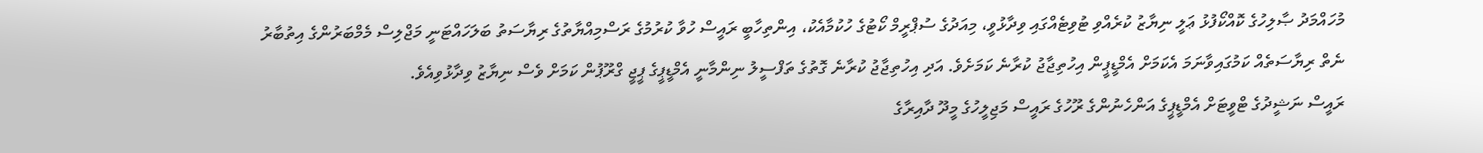މުހައްމަދު ޞާލިހުގެ ކޮއްކޯފުޅު ޢަލީ ނިޔާޒު ކުރެއްވި ޓުވިޓެއްގައި ވިދާޅުވީ، މިއަދުގެ ސުޕްރީމް ކޯޓުގެ ހުކުމާއެކު، އިންތިހާބީ ރައީސް ހުވާ ކުރުމުގެ ރަސްމިއްޔާތުގެ ރިޔާސަތު ބަލަހައްޓަނީ މަޖްލިސް މެމްބަރުންގެ އިތުބާރު ނެތް ރިޔާސަތެއް ކަމުގައިވާނަމަ އެކަމަށް އެމްޑީޕީން އިހުތިޖާޖު ކުރާނެ ކަމަށެވެ. އަދި އިހުތިޖާޖު ކުރާނެ ގޮތުގެ ތަފްސީލު ނިންމާނީ އެމްޑީޕީގެ ޕީޖީ ގްރޫޕުން ކަމަށް ވެސް ނިޔާޒު ވިދާޅުވިއެވެ.
ރައީސް ނަޝީދުގެ ޓްވީޓަށް އެމްޑީޕީގެ އަންހެނުންގެ ރޫހުގެ ރައީސް މަޖިލީހުގެ މީދޫ ދާއިރާގެ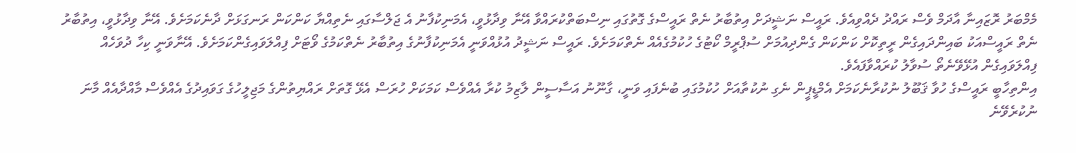މެމްބަރު ރޮޒައިނާ އާދަމް ވެސް ރައްދު ދެއްވިއެވެ. ރައީސް ނަޝީދަށް އިތުބާރު ނެތް ރައީސްގެ ގޮތުގައި ނިސްބަތްކުރައްވާ އޭނާ ވިދާޅުވީ، އެމަނިކުފާނު އެ ޖަލްސާގައި ނެތިއްޔާ ކަންކަން ރަނގަޅަށް ދާނެކަމަށެވެ. އޭނާ ވިދާޅުވީ، އިތުބާރު ނެތް ރައީސްއަކު ބައިންދައިގެން ރީތިކޮށް ކަންކަން ގެންދިއުމަށް ސުޕްރީމް ކޯޓުގެ ހުކުމުގެއެއް ނެތްކަމަށެވެ. ރައީސް ނަޝީދު އުޅުއްވަނީ އެމަނިކުފާނުގެ އިތުބާރު ނެތްކަމުގެ ވޯޓަށް ފިއްލަވައިގެންކަމަށެވެ. އޭނާވަނީ ކިހާ ދުވަހެއް ފިއްލަވައިގެން އުޅޭވޭނެތޯ ސުވާލު ކުރައްވާފައެވެ.
އިންތިހާބީ ރައީސްގެ ހުވާ ޤަބޫލު ނުކުރާނެކަމަށް އެމްޑީޕީން ނެގި ނުކުތާއަށް ހުކުމުގައި ބުނެފައި ވަނީ، ގާނޫނު އަސާސީން ލާޒިމު ކުރާ އެއްވެސް ކަމަކަށް ހުރަސް އެޅޭ ގޮތަށް ރައްޔިތުންގެ މަޖިލީހުގެ ގަވައިދުގެ އެއްވެސް މާއްދާއެއް މާނަ ނުކުރެވޭނެ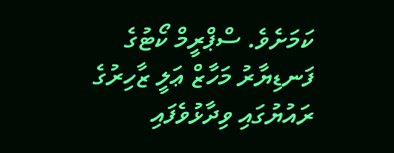ކަމަށެވެ. ސްޕްރީމް ކޯޓުގެ ފަނޑިޔާރު މަހާޒް ޢަލީ ޒާހިރުގެ ރައުޔުގައި ވިދާޅުވެފައި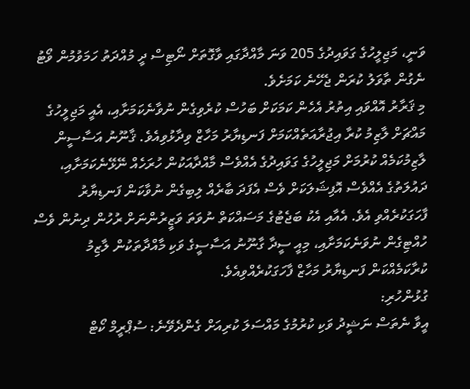ވަނީ، މަޖިލީހުގެ ގަވައިދުގެ 205 ވަނަ މާއްދާގައި ވާގޮތަށް ނޯޓިސް ދީ މުއްދަތު ހަމަވުމުން ވޯޓު ނެގުން ތާވަލު ކުރަން ޖެހޭނެ ކަމަށެވެ.
މި ޤަރާރު އޮއްވައި އިތުރު އެހެން ކަމަކަށް ބަހުސް ކުރެވިގެން ނުވާނެކަމަށާއި، އެއީ މަޖިލީހުގެ މައްޗަށް ލާޒިމު ކުރާ އިޖުރާއަތެއްކަމަށް ފަނޑިޔާރު މަހާޒް ވިދާޅުވިއެވެ. ޤާނޫނު އަސާސީން ލާޒިމުކަމެއް ކުރުމަށް މަޖިލީހުގެ ގަވައިދުގެ އެއްވެސް މާއްދާއަކުން ހުރަހެއް ނޭޅޭނެކަމަށާއި، ދައުލަތުގެ އެއްވެސް އޮފިޝަލަކަށް ވެސް އެފަދަ ބާރެއް ލިބިގެން ނުވާކަން ފަނޑިޔާރު ފާހަގަކުރެއްވި އެވެ. އެއާއި އެކު ބަޖެޓުގެ މަސައްކަތް ނުވަތަ ވަޒީރުންނަށް ރުހުން ދިނުން ވެސް ހުއްޓިގެން ނުވަނެކަމަށާއި، މިއީ ސީދާ ގާނޫނު އަސާސީގެ ވަކި މާއްދާތަކުން ލާޒިމު ކުރާކަމެއްކަން ފަނޑިޔާރު މަހާޒް ފާހަގަކުރެއްވިއެވެ.
ގުޅުންހުރި:
އީވާ ނެތަސް ނަޝީދު ވަކި ކުރުމުގެ މައްސަލަ ކުރިއަށް ގެންދެވޭނެ: ސުޕްރީމް ކޯޓް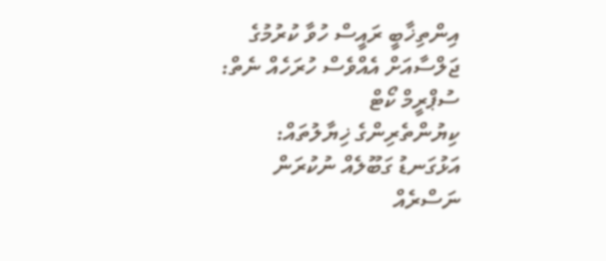އިންތިޚާބީ ރައީސް ހުވާ ކުރުމުގެ ޖަލްސާއަށް އެއްވެސް ހުރަހެއް ނެތް: ސުޕްރީމް ކޯޓް
ކިޔުންތެރިންގެ ޚިޔާލުތައް:
އަޅުގަނޑު ގަބޫލެއް ނުކުރަން ނަސްރެއް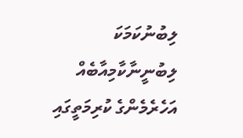ލިބުނުކަމަކަ ލިބުނީނާކާމިއާބެއް އަހެރެމެންގެ ކުރިމަތީގައި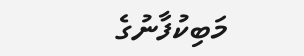މަބިކުފާނުގެ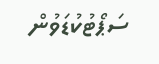ސަޕޯޓުކުޑަވުން